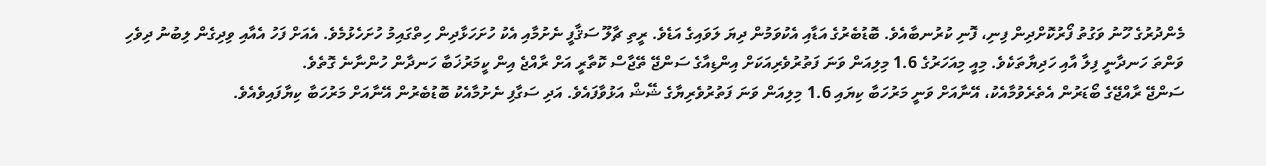މެންދުރުގެ ހޫނު ވަގުތު ފޯރުކޮށްދިން ފިނި، ފޮނި ކުރުނބާއެވެ. ބޮޑުބެރުގެ އަޑާއި އެކުވަމުން ދިޔަ ލަވައިގެ އަޑެވެ. ރީތި ޗާލޫ ސަޤާފީ ނެށުމާއި އެކު ހުށަހަޅާދިން ހިތްގައިމު ހުށަހެޅުމެވެ. އެއަށް ފަހު އެއާއި ވިދިގެން ލިބުނު ދިވެހި ވަންތަ ހަނދާނީ ފިލާ އާއި ހަދިޔާތަކެވެ. މިއީ މިއަހަރުގެ 1.6 މިލިއަން ވަނަ ފަތުރުވެރިއަކަށް އިންޑިއާގެ ސަންޖޭ ތޭޖާސް ކޮތާރީ އަށް ރާއްޖެ އިން ކީމަރުޚަބާ ހަނދާން ހުންނާނެ ގޮތެވެ.
ސަންޖޭ ރާއްޖޭގެ ބޯޑަރުން އެތެރެވުމާއެކު، އޭނާއަށް ވަނީ މަރުހަބާ ކިޔައި 1.6 މިލިއަން ވަނަ ފަތުރުވެރިޔާގެ ޝޭޝް އަޅުވާފައެވެ. އަދި ސަގާފި ނެށުމާއެކު ބޮޑުބެރުން އޭނާއަށް މަރުހަބާ ކިޔާފައިވެއެވެ.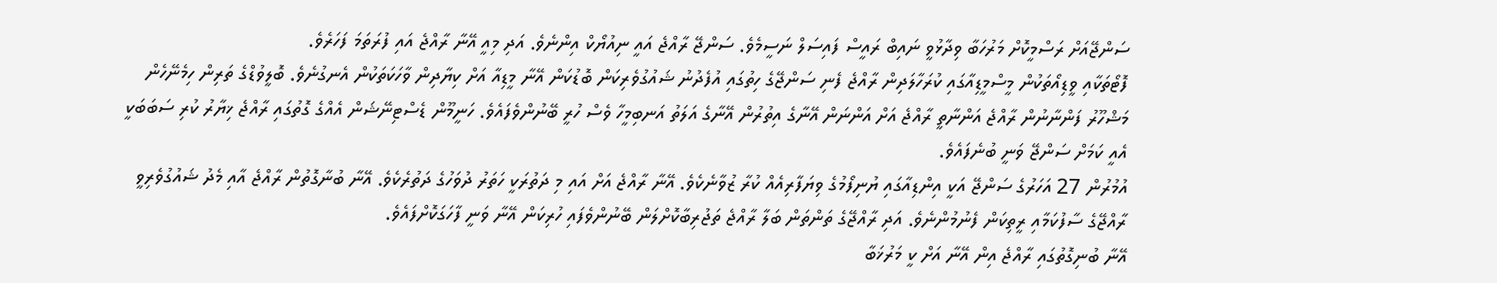ސަންޖޭއަށް ރަސްމީކޮށް މަރުހަބާ ވިދާޅުވީ ނައިބް ރައީސް ފައިސަލް ނަސީމެވެ. ސަންޖޭ ރާއްޖެ އައީ ނިއުޔޯކް އިންނެވެ. އަދި މިއީ އޭނާ ރާއްޖެ އައި ފުރަތަމަ ފަހަރެވެ.
ފޮޓޯތަކާއި ވީޑިއޯތަކުން މީސްމީޑިއާގައި ކުރަހާލަދިން ރާއްޖެ ފެނި ސަންޖޭގެ ހިތުގައި އުފެދުނު ޝައުގުވެރިކަން ބޮޑުކަން އޭނާ މީޑިއާ އަށް ކިޔާދިން ވާހަކަތަކުން އެނގުނެވެ. ބޮލީވުޑްގެ ތަރިން ހިމެނޭހެން މަޝްހޫރު ފަންނާނުން ރާއްޖެ އަންނާތީ ރާއްޖެ އަށް އަންނަން އޭނާގެ އިތުރުން އޭނާގެ އަލަތު އަނބިމީހާ ވެސް ހުރީ ބޭނުންވެފައެވެ. ހަނީމޫން ޑެސްޓިނޭޝަން އެއްގެ ގޮތުގައި ރާއްޖެ ޚިޔާރު ކުރި ސަބަބަކީ އެއީ ކަމަށް ސަންޖޭ ވަނީ ބުނެފައެވެ.
އުމުރުން 27 އަހަރުގެ ސަންޖޭ އަކީ އިންޑިއާގައި ޔުނިފޯމުގެ ވިޔަފާރިއެއް ކުރާ ޒުވާނެކެވެ. އޭނާ ރާއްޖެ އަށް އައި މި ދަތުރަކީ ހަތަރު ދުވަހުގެ ދަތުރެކެވެ. އޭނާ ބުނާގޮތުން ރާއްޖެ އާއި މެދު ޝައުގުވެރިވީ ރާއްޖޭގެ ސާފުކަމާއި ރީތިކަން ފެނުމުންނެވެ. އަދި ރާއްޖޭގެ ތަންތަން ބަލާ ރާއްޖެ ތަޖުރިބާކޮށްލަން ބޭނުންވެފައި ހުރިކަން އޭނާ ވަނީ ފާހަގަކޮށްފައެވެ.
އޭނާ ބުނިގޮތުގައި ރާއްޖެ އިން އޭނާ އަށް ކީ މަރުޚަބާ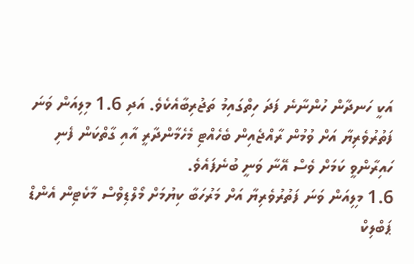އަކީ ހަނދާން ހުންނާނެ ފަދަ ހިތްގައިމު ތަޖުރިބާއެކެވެ. އަދި 1.6 މިލިއަން ވަނަ ފަތުރުވެރިޔާ އަށް ވުމުން ރާއްޖެއިން ބެހެއްޓި މެހެމާންދާރީ އާއި ގާތްކަން ފެނި ހައިރާންވީ ކަމަށް ވެސް އޭނާ ވަނީ ބުނެފައެވެ.
1.6 މިލިއަން ވަނަ ފަތުރުވެރިޔާ އަށް މަރުހަބާ ކިޔުމަށް މޯލްޑިވްސް މާކެޓިން އެންޑް ޕަބްލިކް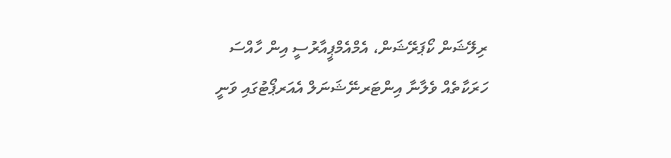ރިލޭޝަން ކޯޕަރޭޝަން، އެމްއެމްޕީއާރުސީ އިން ހާއްސަ ހަރަކާތެއް ވެލާނާ އިންޓަރނޭޝަނަލް އެއަރޕޯޓުގައި ވަނީ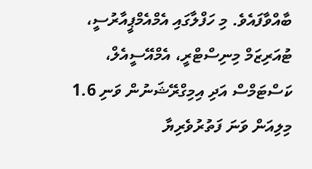ބާއްވާފައެވެ. މި ހަފްލާގައި އެމްއެމްޕީއާރުސީ، ޓުއަރިޒަމް މިނިސްޓްރީ، އެމްއޭސީއެލް، ކަސްޓަމްސް އަދި އިމިގްރޭޝަނުން ވަނި 1.6 މިލިއަން ވަނަ ފަތުރުވެރިޔާ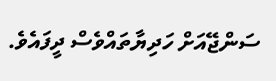ސަންޖޭއަށް ހަދިޔާތައްވެސް ދީފައެވެ.